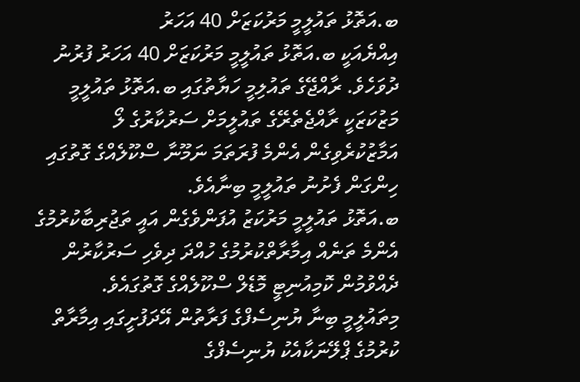ބ.އަތޮޅު ތައުލީމީ މަރުކަޒަށް 40 އަހަރު
އިއްޔެއަކީ ބ.އަތޮޅު ތައުލީމީ މަރުކަޒަށް 40 އަހަރު ފުރުނު ދުވަހެވެ. ރާއްޖޭގެ ތައުލިމީ ހަޔާތުގައި ބ.އަތޮޅު ތައުލީމީ މަޒުކަޒަކީ ރާއްޖެތެރޭގެ ތައުލީމަށް ސަރުކާރުގެ ލޯ އަމާޒުކުރެވިގެން އެންމެ ފުރަތަމަ ނަމޫނާ ސްކޫލެއްގެ ގޮތުގައި ހިންގަން ފެށުނު ތައުލީމީ ބިނާއެވެ.
ބ.އަތޮޅު ތައުލީމީ މަރުކަޒު އުފަންވެގެން އައީ ތަޖުރިބާކުރުމުގެ އެންމެ ތަނެއް އިމާރާތްކުރުމުގެ ހުއްދަ ދިވެހި ސަރުކާރުން ދެއްވުމުން ކޮމިއުނިޓީ މޮޑެލް ސްކޫލެއްގެ ގޮތުގައެވެ.
މިތައުލީމީ ބިނާ ޔުނިސެފްގެ ފަރާތުން އޭދަފުށީގައި އިމާރާތް ކުރުމުގެ ޕްލޭނަކާއެކު ޔުނިސެފްގެ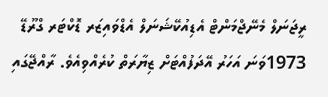ރީޖަނަލް މެނޭޖްމަންޓް އެޑިއުކޭޝަނަލް އެޑްވައިޒަރ ޑޮކްޓަރ ގްރޫޑޭ 1973ވަނަ އަހަރު އޭދަފުއްޓަށް ޒިޔާރަތް ކުރެއްވިއެވެ. ރާއްޖޭގައި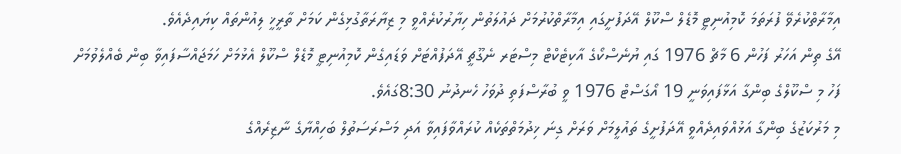އިމާރާތްކުރެވޭ ފުރަތަމަ ކޮމިއުނިޓީ މޮޑެލް ސްކޫލް އޭދަފުށީގައި އިމާރާތްކުރުމަށް ދައުލަތުން ހިޔާރުކުރެއްވީ މި ޒިޔާރަތާގުޅިގެން ކަމަށް ތާރީޚީ ލިއުންތައް ކިޔައިދެއެވެ.
އޭގެ ތިން އަހަރު ފަހުން 6 މާޗް 1976 ގައި ޔުނެސްކޯގެ އާކިޓެކްޓް މިސްޓަރ ނެގޫޗީ އޭދަފުއްޓަށް ވަޑައިގެން ކޮމިއުނިޓީ މޮޑެލް ސްކޫލް އެޅުމަށް ހަމަޖައްސާފައިވާ ބިން ބެއްލެވުމަށް ފަހު މި ސްކޫލްގެ ބިންގާ އަޅާފައިވަނީ 19 އޯގަސްޓް 1976 ވީ ބުރާސްފަތި ދުވަހު ހެނދުނު 8:30ގައެވެ.
މި މަރުކަޒުގެ ބިންގާ އަޅުއްވައިދެއްވީ އޭދަފުށީގެ ތައުލީމަށް ވަރަށް ގިނަ ޚިދުމަތްތަކެއް ކުރައްވާފައިވާ އަދި މަސްރަސަތުލް ބަހިއްޔާގެ ނާޒިރެއްގެ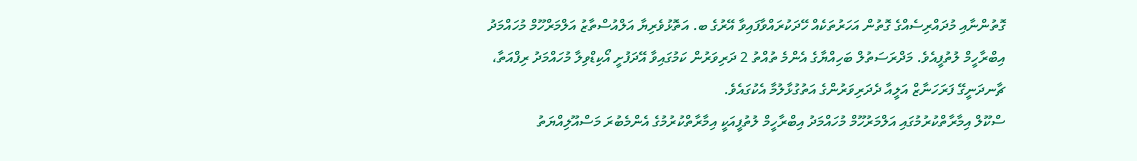ގޮތުންނާއި މުދައްރިސެއްގެ ގޮތުން އަހަރުތަކެއް ހޭދަކުރައްވާފައިވާ އޭރުގެ ބ. އަތޮޅުވެރިޔާ އަލްއުސްތާޒު އަލްމަރްހޫމް މުހައްމަދު އިބްރާހީމް ލުތުފީއެވެ. މަދްރަސަތުލް ބަހިއްޔާގެ އެންމެ ތުއްތު 2 ދަރިވަރުން ކަމުގައިވާ އޭދަފުށީ އޯކިޑްވިލާ މުހައްމަދު ރިފްއަތާ، ޗާނދަނީގޭ ފަރަހަނާޒް އަލީއާ ދެދަރިވަރުންގެ އަތުގުޅާލުމާ އެކުގައެވެ.
ސްކޫލް އިމާރާތްކުރުމުގައި އަލްމަރުހޫމް މުހައްމަދު އިބްރާހީމް ލުތުފީއަކީ އިމާރާތްކުރުމުގެ އެންމެބުރަ މަސްއޫލިއްޔަތު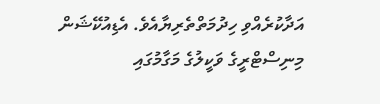އަދާކުރެއްވި ހިދުމަތްތެރިޔާއެވެ. އެޑިއުކޭޝަން މިނިސްޓްރީގެ ވަކީލުގެ މަގާމުގައި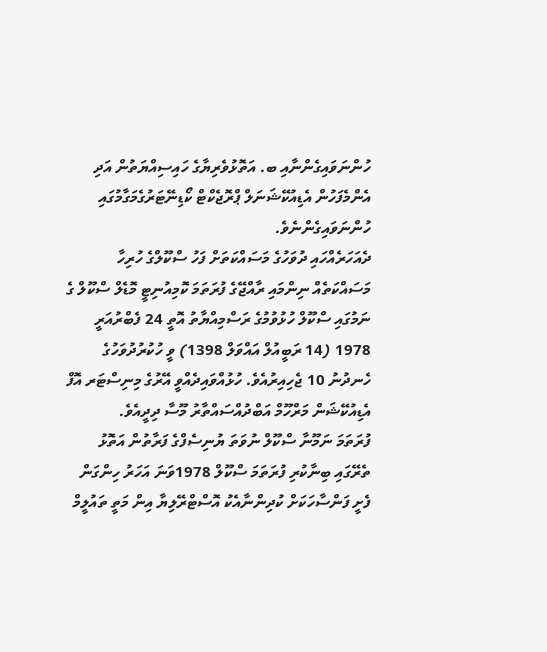ހުންނަވައިގެންނާއި ބ. އަތޮޅުވެރިޔާގެ ހައިސިއްޔަތުން އަދި އެންމެފަހުން އެޑިއުކޭޝަނަލް ޕްރޮޖެކްޓް ކޯޑިނޭޓަރުގެމަގާމުގައި ހުންނަވައިގެންނެވެ.
ދެއަހަރެއްހައި ދުވަހުގެ މަސައްކަތަށް ފަހު ސްކޫލްގެ ހުރިހާ މަސައްކަތެއް ނިންމައި ރާއްޖޭގެ ފުރަތަމަ ކޮމިއުނިޓީ މޮޑެލް ސްކޫލް ގެ ނަމުގައި ސްކޫލް ހުޅުވުމުގެ ރަސްމިއްޔާތު އޮތީ 24 ފެބްރުއަރީ 1978 (14 ރަބީއުލް އައްވަލް 1398) ވީ ހުކުރުދުވަހުގެ ހެނދުނު 10 ޖެހިއިރުއެވެ. ހުޅުއްވައިދެއްވީ އޭރުގެ މިނިސްޓަރ އޮފް އެޑިއުކޭޝަން މަރްހޫމް އަބްދުއްސައްތާރު މޫސާ ދިދީއެވެ.
ފުރަތަމަ ނަމޫނާ ސްކޫލް ނުވަތަ ޔުނިސެފްގެ ފަރާތުން އަތޮޅު ތެރޭގައި ބިނާކުރި ފުރަތަމަ ސްކޫލް 1978ވަނަ އަހަރު ހިންގަން ފެށީ ފަންސާހަކަށް ކުދިންނާއެކު އޮސްޓްރޭލިޔާ އިން މަތީ ތައުލީމް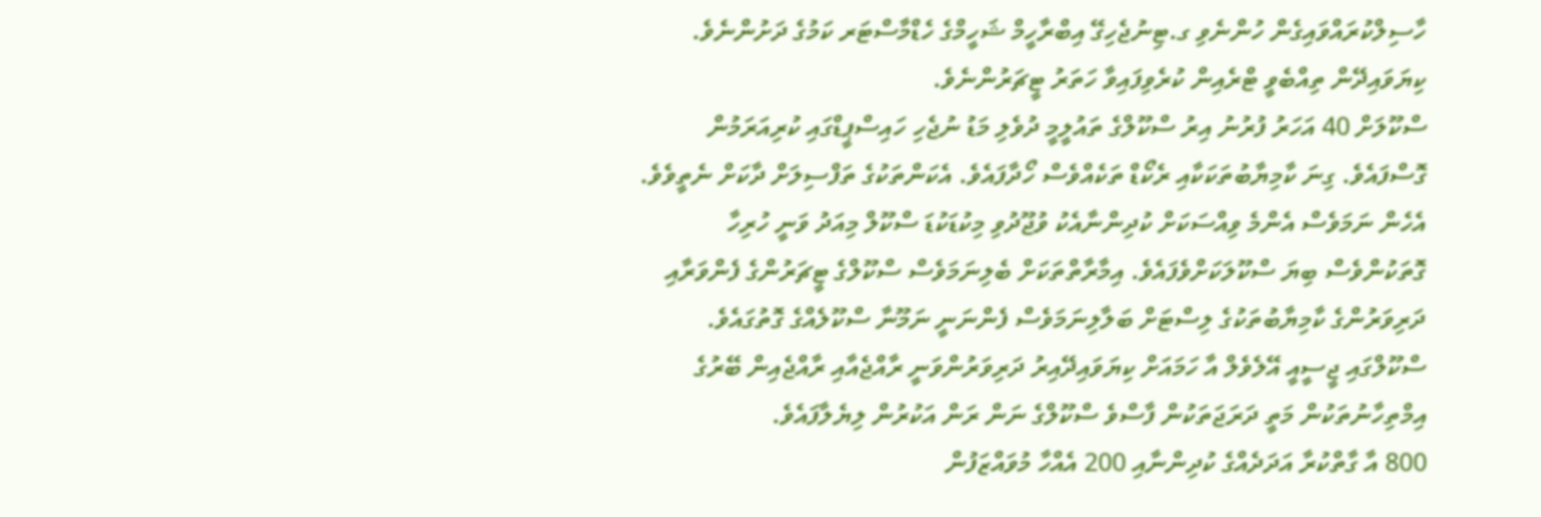ހާސިލްކުރައްވައިގެން ހުންނެވި ގ.ޓިނުޖެހިގޭ އިބްރާހީމް ޝަހީމްގެ ހެޑްމާސްޓަރ ކަމުގެ ދަށުންނެވެ. ކިޔަވައިދޭން ތިއްބެވީ ޓްރެއިން ކުރެވިފައިވާ ހަތަރު ޓީޗަރުންނެވެ.
ސްކޫލަށް 40 އަހަރު ފުރުނު އިރު ސްކޫލްގެ ތައުލީމީ ދުވެލި މަޑު ނުޖެހި ހައިސްޕީޑްގައި ކުރިއަރަމުން ގޮސްފައެވެ. ގިނަ ކާމިޔާބުތަކަކާއި ރެކޯޑް ތަކެއްވެސް ހޯދާފައެވެ. އެކަންތަކުގެ ތަފްސިލަށް ދާކަށް ނެތީވެވެ. އެހެން ނަމަވެސް އެންމެ ވިއްސަކަށް ކުދިންނާއެކު ވުޖޫދުވި މިކުޑަކުޑަ ސްކޫލް މިއަދު ވަނީ ހުރިހާ ގޮތަކުންވެސް ބިޔަ ސްކޫލަކަށްވެފައެވެ. އިމާރާތްތަކަށް ބެލިނަމަވެސް ސްކޫލްގެ ޓީޗަރުންގެ ފެންވަރާއި ދަރިވަރުންގެ ކާމިޔާބުތަކުގެ ލިސްޓަށް ބަލާލިނަމަވެސް ފެންނަނީ ނަމޫނާ ސްކޫލެއްގެ ގޮތުގައެވެ. ސްކޫލްގައި ޖީސީއީ އޭލެވެލް އާ ހަމައަށް ކިޔަވައިދޭއިރު ދަރިވަރުންވަނީ ރާއްޖެއާއި ރާއްޖެއިން ބޭރުގެ އިމްތިހާނުތަކުން މަތީ ދަރަޖަތަކުން ފާސްވެ ސްކޫލްގެ ނަން ރަން އަކުރުން ލިޔެލާފައެވެ.
800 އާ ގާތްކުރާ އަދަދެއްގެ ކުދިންނާއި 200 އެއްހާ މުވައްޒަފުން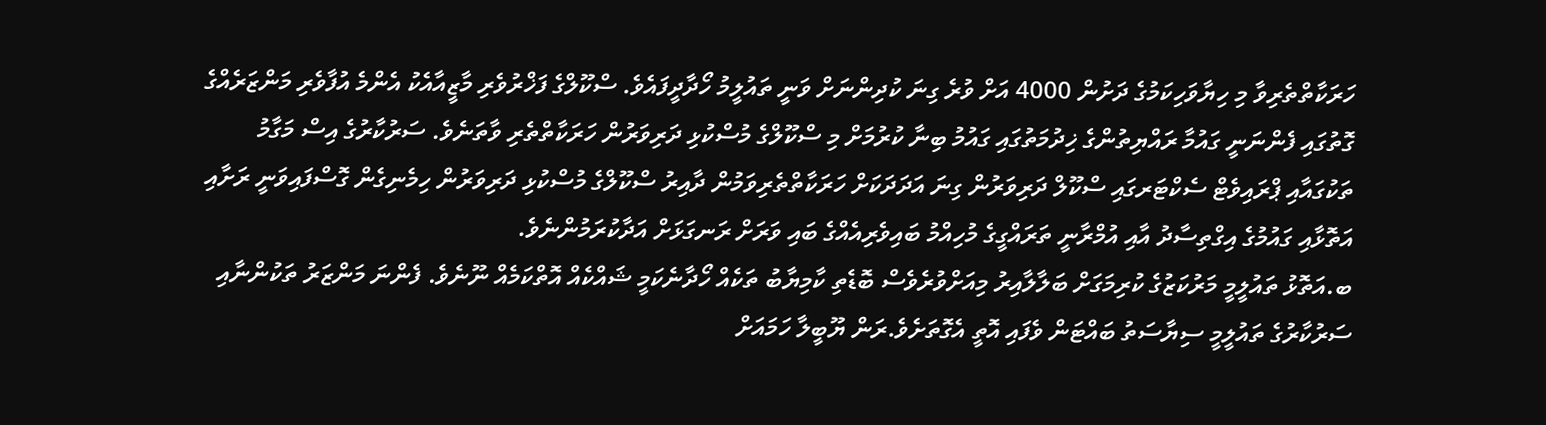ހަރަކާތްތެރިވާ މި ހިޔާވަހިކަމުގެ ދަށުން 4000 އަށް ވުރެ ގިނަ ކުދިންނަށް ވަނީ ތައުލީމު ހޯދާދީފައެވެ. ސްކޫލްގެ ފަޚްރުވެރި މާޒީއާއެކު އެންމެ އުފާވެރި މަންޒަރެއްގެ ގޮތުގައި ފެންނަނީ ގައުމާ ރައްޔިތުންގެ ޚިދުމަތުގައި ގައުމު ބިނާ ކުރުމަށް މި ސްކޫލްގެ މުސްކުޅި ދަރިވަރުން ހަރަކާތްތެރި ވާތަނެވެ. ސަރުކާރުގެ އިސް މަގާމު ތަކުގައާއި ޕްރައިވެޓް ސެކްޓަރގައި ސްކޫލް ދަރިވަރުން ގިނަ އަދަދަކަށް ހަރަކާތްތެރިވަމުން ދާއިރު ސްކޫލްގެ މުސްކުޅި ދަރިވަރުން ހިމެނިގެން ގޮސްފައިވަނީ ރަށާއި އަތޮޅާއި ގައުމުގެ އިގްތިސާދު އާއި އުމްރާނީ ތަރައްގީގެ މުހިއްމު ބައިވެރިއެއްގެ ބައި ވަރަށް ރަނގަޅަށް އަދާކުރަމުންނެވެ.
ބ.އަތޮޅު ތައުލީމީ މަރުކަޒުގެ ކުރިމަގަށް ބަލާލާއިރު މިއަށްވުރެވެސް ބޮޑެތި ކާމިޔާބު ތަކެއް ހޯދާނެކަމީ ޝައްކެއް އޮތްކަމެއް ނޫނެވެ. ފެންނަ މަންޒަރު ތަކުންނާއި ސަރުކާރުގެ ތައުލީމީ ސިޔާސަތު ބައްޓަން ވެފައި އޮތީ އެގޮތަށެވެ.ރަން ޔޫބީލާ ހަމައަށް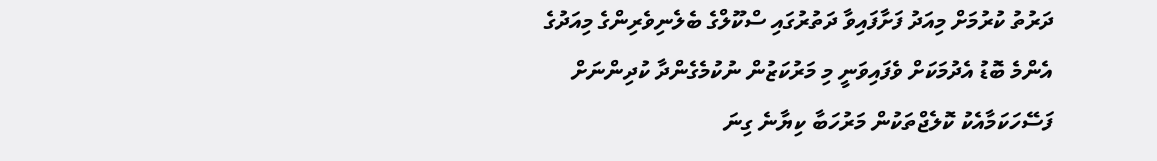ދަރުތު ކުރުމަށް މިއަދު ފަށާފައިވާ ދަތުރުގައި ސްކޫލްގެ ބެލެނިވެރިންގެ މިއަދުގެ އެންމެ ބޮޑު އެދުމަކަށް ވެފައިވަނީ މި މަރުކަޒުން ނުކުމެގެންދާ ކުދިންނަށް ފަސޭހަކަމާއެކު ކޮލެޖްތަކުން މަރުހަބާ ކިޔާނެ ގިނަ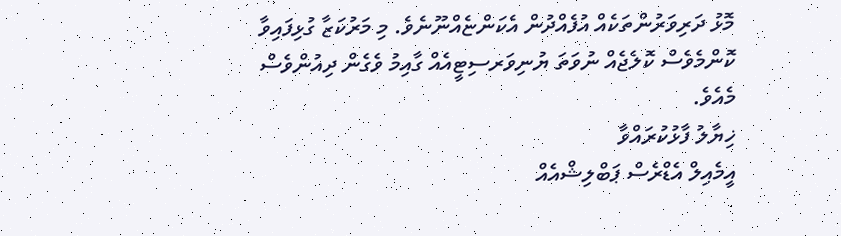މޮޅު ދަރިވަރުންތަކެއް އުފެއްދުން އެކަންޏެއްނޫނެވެ. މި މަރުކަޒާ ގުޅިފައިވާ ކޮންމެވެސް ކޮލެޖެއް ނުވަތަ ޔުނިވަރސިޓީއެއް ގާއިމު ވެގެން ދިއުންވެސް މެއެވެ.
ޚިޔާލު ފާޅުކުރައްވާ
އީމެއިލް އެޑްރެސް ޕަބްލިޝްއެއް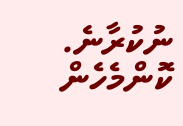ނުކުރާނެ. ކޮންމެހެން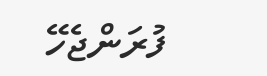ފުރަންޖެހޭ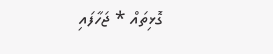ގޮޅިތައް * ޖަހާފައި